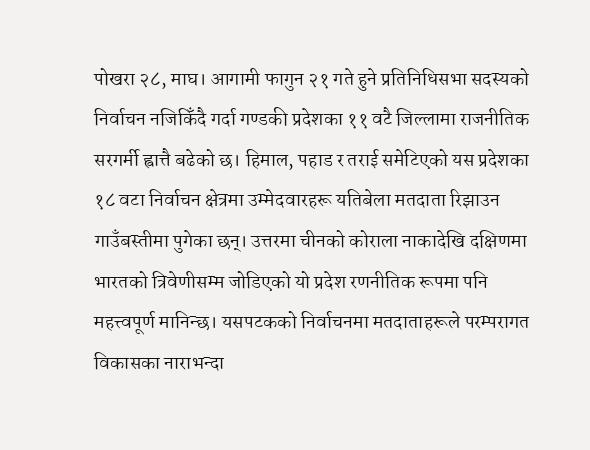पोखरा २८, माघ। आगामी फागुन २१ गते हुने प्रतिनिधिसभा सदस्यको निर्वाचन नजिकिँदै गर्दा गण्डकी प्रदेशका ११ वटै जिल्लामा राजनीतिक सरगर्मी ह्वात्तै बढेको छ। हिमाल, पहाड र तराई समेटिएको यस प्रदेशका १८ वटा निर्वाचन क्षेत्रमा उम्मेदवारहरू यतिबेला मतदाता रिझाउन गाउँबस्तीमा पुगेका छन्। उत्तरमा चीनको कोराला नाकादेखि दक्षिणमा भारतको त्रिवेणीसम्म जोडिएको यो प्रदेश रणनीतिक रूपमा पनि महत्त्वपूर्ण मानिन्छ। यसपटकको निर्वाचनमा मतदाताहरूले परम्परागत विकासका नाराभन्दा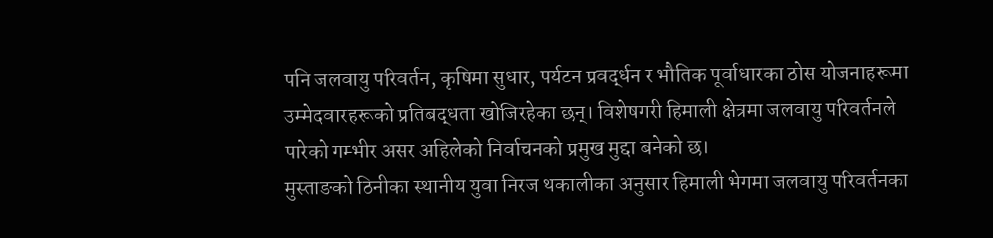पनि जलवायु परिवर्तन, कृषिमा सुधार, पर्यटन प्रवर्द्धन र भौतिक पूर्वाधारका ठोस योजनाहरूमा उम्मेदवारहरूको प्रतिबद्धता खोजिरहेका छन्। विशेषगरी हिमाली क्षेत्रमा जलवायु परिवर्तनले पारेको गम्भीर असर अहिलेको निर्वाचनको प्रमुख मुद्दा बनेको छ।
मुस्ताङको ठिनीका स्थानीय युवा निरज थकालीका अनुसार हिमाली भेगमा जलवायु परिवर्तनका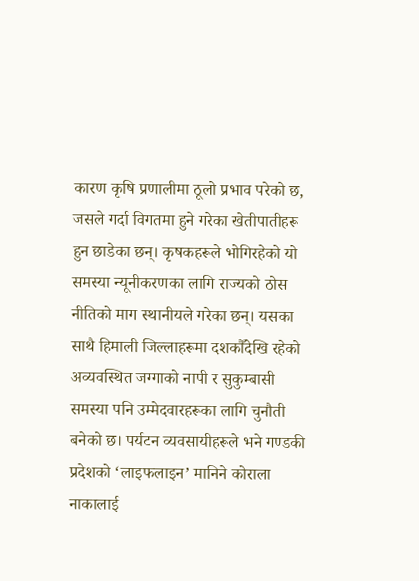कारण कृषि प्रणालीमा ठूलो प्रभाव परेको छ, जसले गर्दा विगतमा हुने गरेका खेतीपातीहरू हुन छाडेका छन्। कृषकहरूले भोगिरहेको यो समस्या न्यूनीकरणका लागि राज्यको ठोस नीतिको माग स्थानीयले गरेका छन्। यसका साथै हिमाली जिल्लाहरूमा दशकौँदेखि रहेको अव्यवस्थित जग्गाको नापी र सुकुम्बासी समस्या पनि उम्मेदवारहरूका लागि चुनौती बनेको छ। पर्यटन व्यवसायीहरूले भने गण्डकी प्रदेशको ‘लाइफलाइन’ मानिने कोराला नाकालाई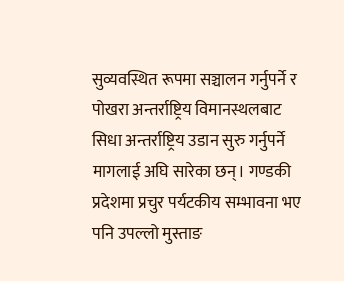सुव्यवस्थित रूपमा सञ्चालन गर्नुपर्ने र पोखरा अन्तर्राष्ट्रिय विमानस्थलबाट सिधा अन्तर्राष्ट्रिय उडान सुरु गर्नुपर्ने मागलाई अघि सारेका छन्। गण्डकी प्रदेशमा प्रचुर पर्यटकीय सम्भावना भए पनि उपल्लो मुस्ताङ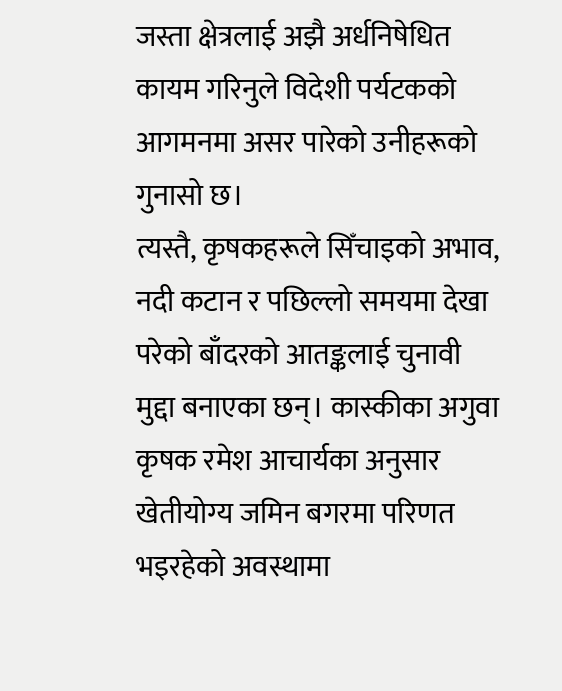जस्ता क्षेत्रलाई अझै अर्धनिषेधित कायम गरिनुले विदेशी पर्यटकको आगमनमा असर पारेको उनीहरूको गुनासो छ।
त्यस्तै, कृषकहरूले सिँचाइको अभाव, नदी कटान र पछिल्लो समयमा देखा परेको बाँदरको आतङ्कलाई चुनावी मुद्दा बनाएका छन्। कास्कीका अगुवा कृषक रमेश आचार्यका अनुसार खेतीयोग्य जमिन बगरमा परिणत भइरहेको अवस्थामा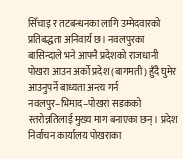सिँचाइ र तटबन्धनका लागि उम्मेदवारको प्रतिबद्धता अनिवार्य छ। नवलपुरका बासिन्दाले भने आफ्नै प्रदेशको राजधानी पोखरा आउन अर्को प्रदेश (बागमती) हुँदै घुमेर आउनुपर्ने बाध्यता अन्त्य गर्न नवलपुर–भिमाद–पोखरा सडकको स्तरोन्नतिलाई मुख्य माग बनाएका छन्। प्रदेश निर्वाचन कार्यालय पोखराका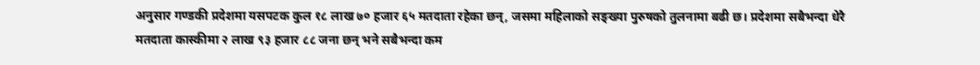अनुसार गण्डकी प्रदेशमा यसपटक कुल १८ लाख ७० हजार ६५ मतदाता रहेका छन्, जसमा महिलाको सङ्ख्या पुरुषको तुलनामा बढी छ। प्रदेशमा सबैभन्दा धेरै मतदाता कास्कीमा २ लाख ९३ हजार ८८ जना छन् भने सबैभन्दा कम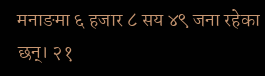मनाङमा ६ हजार ८ सय ४९ जना रहेका छन्। २१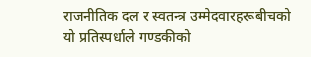राजनीतिक दल र स्वतन्त्र उम्मेदवारहरूबीचको यो प्रतिस्पर्धाले गण्डकीको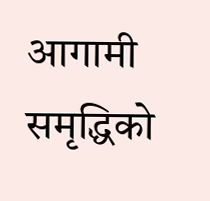आगामी समृद्धिको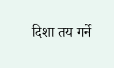दिशा तय गर्ने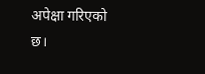अपेक्षा गरिएको छ।